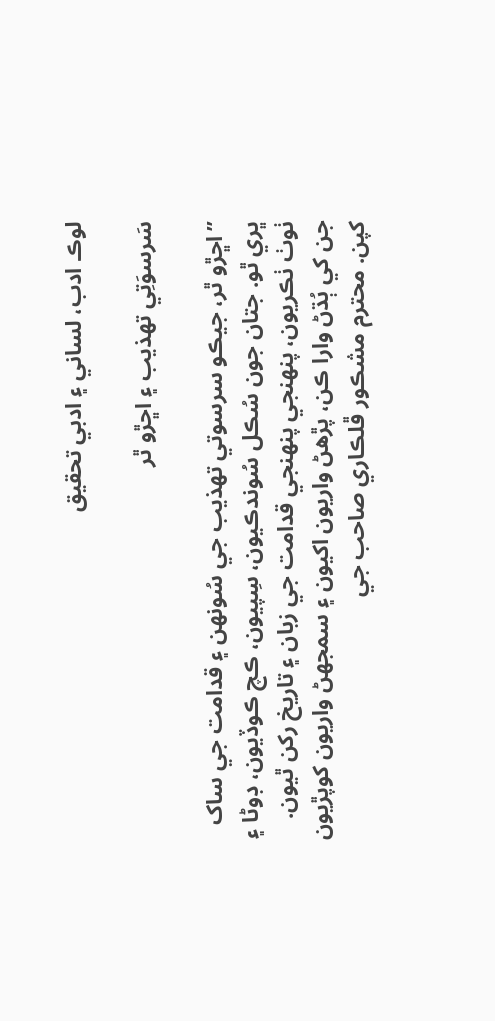لوڪ ادب، لساني ۽ ادبي تحقيق

سَرسوَتِي تهذيب ۽ اڇڙو ٿر

”اڇڙو ٿر، جيڪو سرسوتي تهذيب جي سُونهن ۽ قدامت جي ساک ڀري ٿو. جتان جون سُڪل سُوندڪيون، سِپيون، ڪچ ڪوڏيون، ڊوڻا ۽ ٺوٺ ٺڪريون، پنهنجي پنهنجي قدامت جي زبان ۽ تاريخ رکن ٿيون. جن کي ٻُڌڻ وارا ڪن، پڙهڻ واريون اکيون ۽ سمجھڻ واريون کوپڙيون کپن. محترم مشڪور ڦلڪاري صاحب جي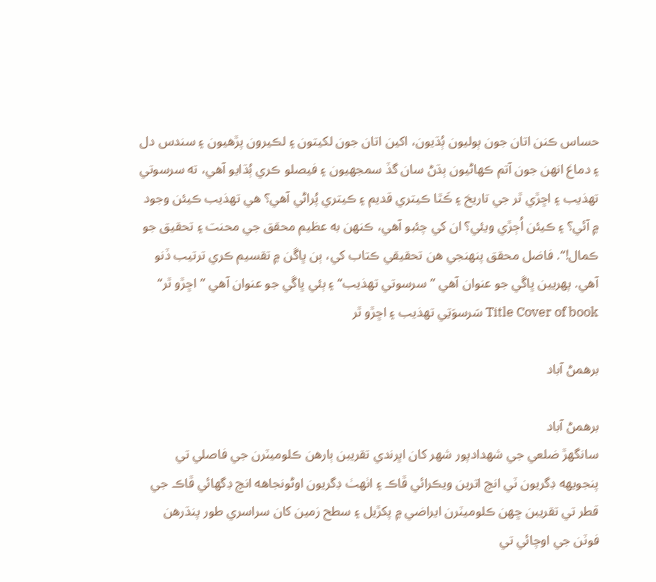حساس ڪنن اتان جون ٻوليون ٻُڌيون، اکين اتان جون لکيتون ۽ لڪيرون پڙهيون ۽ سندس دل ۽ دماغ انهن جون آتم ڪهاڻيون ٻڌڻ سان گڏ سمجهيون ۽ فيصلو ڪري ٻُڌايو آهي، ته سرسوتي تهذيب ۽ اڇڙي ٿر جي تاريخ ۽ ڪَٿا ڪيتري قديم ۽ ڪيتري پُراڻي آهي؟ هي تهذيب ڪيئن وجود ۾ آئي؟ ۽ ڪيئن اُڄڙي ويئي؟ ان کي چئبو آهي، ڪنهن به عظيم محقق جي محنت ۽ تحقيق جو ڪمال!“. فاضل محقق پنهنجي هن تحقيقي ڪتاب کي، ٻن ڀاڱن ۾ تقسيم ڪري ترتيب ڏنو آهي. پهريين ڀاڱي جو عنوان آهي ”سرسوتي تهذيب“ ۽ ٻئي ڀاڱي جو عنوان آهي ”اڇڙو ٿر“
Title Cover of book سَرسوَتِي تهذيب ۽ اڇڙو ٿر

برهمڻ آباد

برهمڻ آباد
سانگهڙ ضلعي جي شهدادپور شهر کان اڀرندي تقريبن ٻارهن ڪلوميٽرن جي فاصلي تي پنجويهه ڊگريون ٽي انچ اترين ويڪرائي ڦاڪ ۽ اٺهٺ ڊگريون اوڻونجاهه انچ ڊگهائي ڦاڪ جي قطر تي تقريبن ڇهن ڪلوميٽرن ايراضي ۾ پکڙيل ۽ سطح زمين کان سراسري طور پنڌرهن فوٽن جي اوچائي تي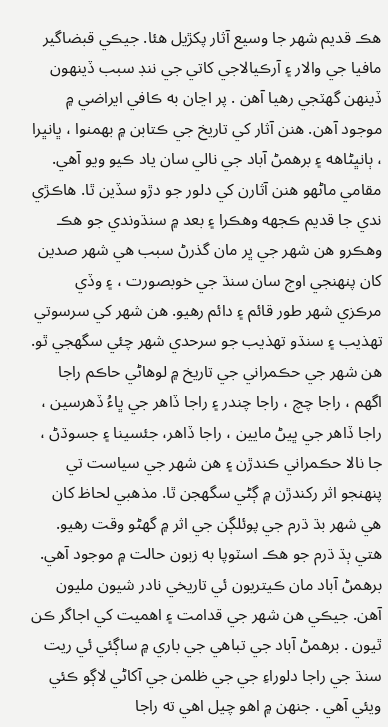هڪ قديم شهر جا وسيع آثار پکڙيل هئا. جيڪي قبضاگير مافيا جي والار ۽ آرڪيالاجي کاتي جي ننڊ سبب ڏينهون ڏينهن گهٽجي رهيا آهن . پر اڃان به ڪافي ايراضي ۾ موجود آهن. هنن آثار کي تاريخ جي ڪتابن ۾ بهمنوا ، ڀانڀرا ، ٻانڀڻاهه ۽ برهمڻ آباد جي نالي سان ياد ڪيو ويو آهي. مقامي ماڻهو هنن آثارن کي دلور جو دڙو سڏين ٿا. هاڪڙي ندي جا قديم ڪجهه وهڪرا ۽ بعد ۾ سنڌوندي جو هڪ وهڪرو هن شهر جي ڀر مان گذرڻ سبب هي شهر صدين کان پنهنجي اوج سان سنڌ جي خوبصورت ، ۽ وڏي مرڪزي شهر طور قائم ۽ دائم رهيو. هن شهر کي سرسوتي تهذيب ۽ سنڌو تهذيب جو سرحدي شهر چئي سگهجي ٿو. هن شهر جي حڪمراني جي تاريخ ۾ لوهاڻي حاڪم راجا اگهم ، راجا چچ ، راجا چندر ۽ راجا ڏاهر جي ڀاءُ ڏهرسين ، راجا ڏاهر جي ڀيڻ مايين ، راجا ڏاهر، جئسينا ۽ جسوڌڻ ، جا نالا حڪمراني ڪندڙن ۽ هن شهر جي سياست تي پنهنجو اثر رکندڙن ۾ ڳڻي سگهجن ٿا. مذهبي لحاظ کان هي شهر بڌ ڌرم جي پوئلڳن جي اثر ۾ گهڻو وقت رهيو. هتي ٻڌ ڌرم جو هڪ اسٽوپا به زبون حالت ۾ موجود آهي. برهمڻ آباد مان ڪيتريون ئي تاريخي نادر شيون مليون آهن. جيڪي هن شهر جي قدامت ۽ اهميت کي اجاگر ڪن ٿيون . برهمڻ آباد جي تباهي جي باري ۾ ساڳئي ئي ريت سنڌ جي راجا دلوراءِ جي جي ظلمن جي آکاڻي لاڳو ڪئي ويئي آهي . جنهن ۾ اهو چيل اهي ته راجا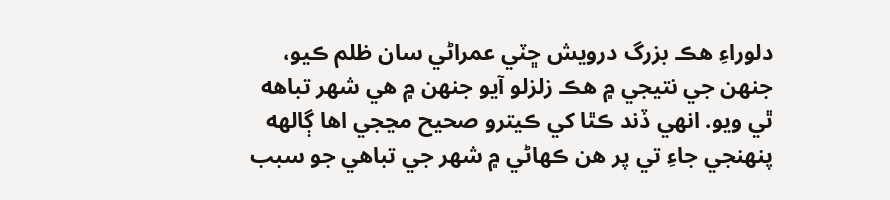دلوراءِ هڪ بزرگ درويش ڇٽي عمراڻي سان ظلم ڪيو، جنهن جي نتيجي ۾ هڪ زلزلو آيو جنهن ۾ هي شهر تباهه ٿي ويو. انهي ڏند ڪٿا کي ڪيترو صحيح مڃجي اها ڳالهه پنهنجي جاءِ تي پر هن ڪهاڻي ۾ شهر جي تباهي جو سبب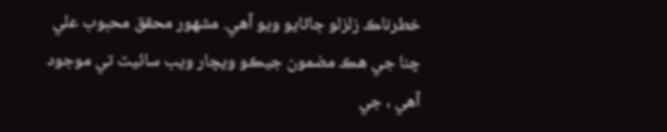خطرناڪ زلزلو ڄاڻايو ويو آهي. مشهور محقق محبوب علي چنا جي هڪ مضمون جيڪو ويچار ويب سائيٽ تي موجود آهي ، جي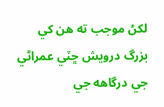لکڻ موجب ته هن کي بزرگ درويش ڇٽي عمراڻي جي درگاهه جي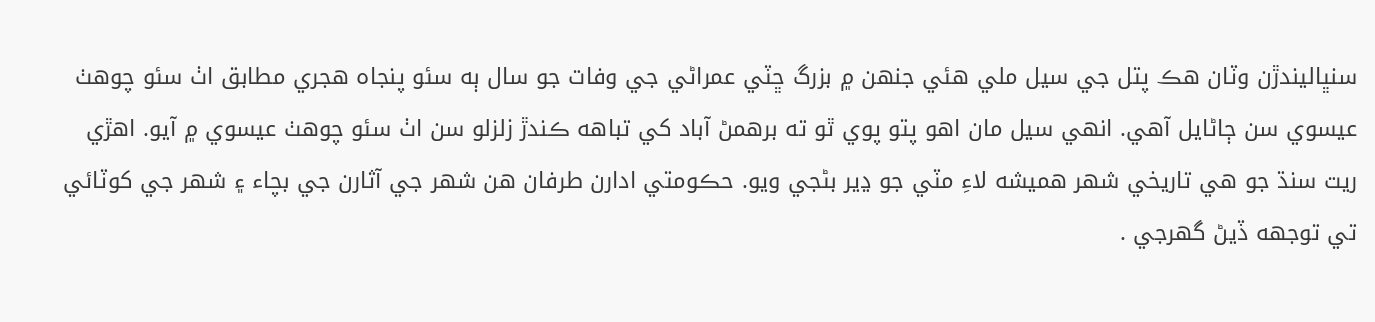سنڀاليندڙن وٽان هڪ پتل جي سيل ملي هئي جنهن ۾ بزرگ ڇٽي عمراڻي جي وفات جو سال ٻه سئو پنجاه هجري مطابق اٺ سئو چوهٺ عيسوي سن ڄاڻايل آهي. انهي سيل مان اهو پتو پوي ٿو ته برهمڻ آباد کي تباهه ڪندڙ زلزلو سن اٺ سئو چوهٺ عيسوي ۾ آيو. اهڙي ريت سنڌ جو هي تاريخي شهر هميشه لاءِ مٽي جو ڍير بڻجي ويو. حڪومتي ادارن طرفان هن شهر جي آثارن جي بچاء ۽ شهر جي کوٽائي تي توجهه ڏيڻ گهرجي .